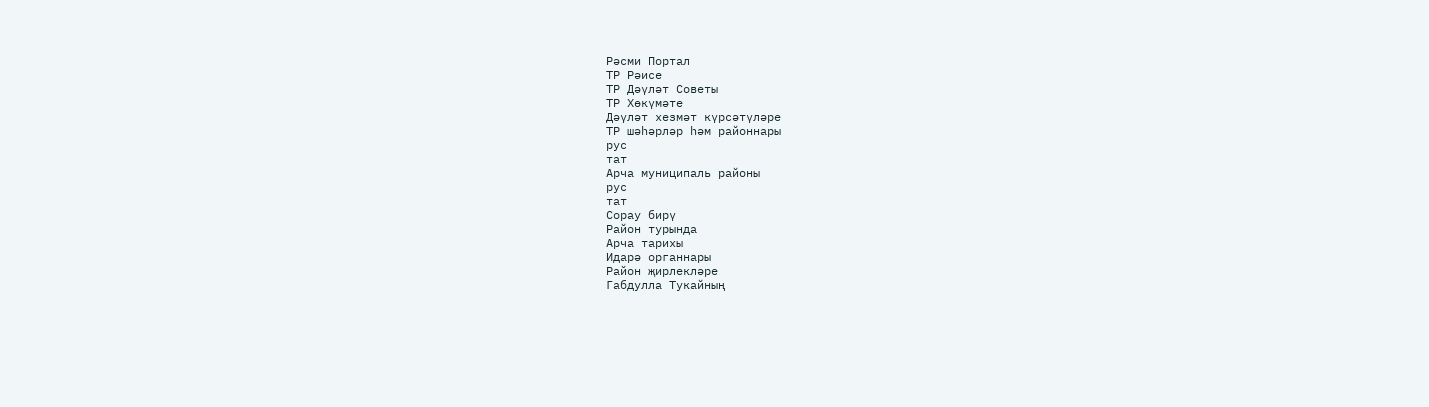Рәсми Портал
ТР Рәисе
ТР Дәүләт Советы
ТР Хөкүмәте
Дәүләт хезмәт күрсәтүләре
ТР шәһәрләр һәм районнары
рус
тат
Арча муниципаль районы
рус
тат
Сорау бирү
Район турында
Арча тарихы
Идарә органнары
Район җирлекләре
Габдулла Тукайның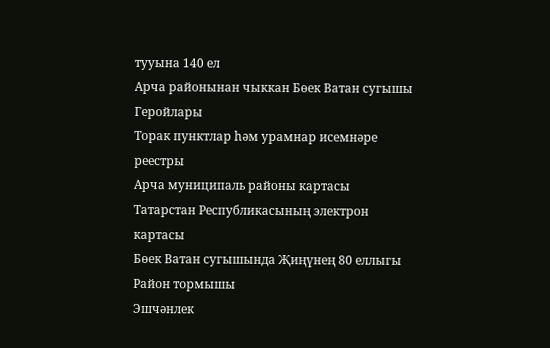тууына 140 ел
Арча районынан чыккан Бөек Ватан сугышы Геройлары
Торак пунктлар һәм урамнар исемнәре реестры
Арча муниципаль районы картасы
Татарстан Республикасының электрон картасы
Бөек Ватан сугышында Җиңүнең 80 еллыгы
Район тормышы
Эшчәнлек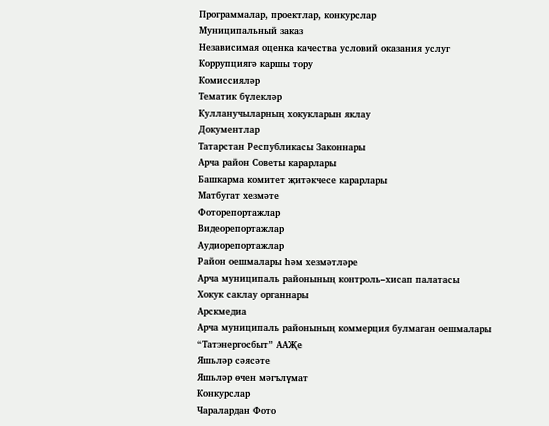Программалар, проектлар, конкурслар
Муниципальный заказ
Независимая оценка качества условий оказания услуг
Коррупциягә каршы тору
Комиссияләр
Тематик бүлекләр
Кулланучыларның хокукларын яклау
Документлар
Татарстан Республикасы Законнары
Арча район Советы карарлары
Башкарма комитет җитәкчесе карарлары
Матбугат хезмәте
Фоторепортажлар
Видеорепортажлар
Аудиорепортажлар
Район оешмалары һәм хезмәтләре
Арча муниципаль районының контроль–хисап палатасы
Хокук саклау органнары
Арскмедиа
Арча муниципаль районының коммерция булмаган оешмалары
“Татэнергосбыт” ААҖе
Яшьләр сәясәте
Яшьләр өчен мәгълүмат
Конкурслар
Чаралардан Фото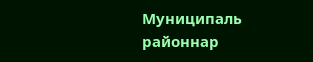Муниципаль районнар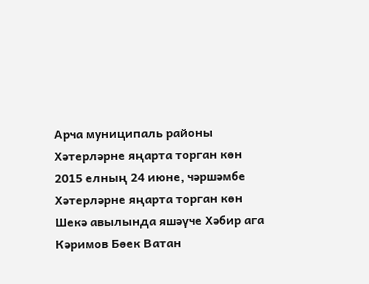Арча муниципаль районы
Хәтерләрне яңарта торган көн
2015 елның 24 июне, чәршәмбе
Хәтерләрне яңарта торган көн
Шекә авылында яшәүче Хәбир ага Кәримов Бөек Ватан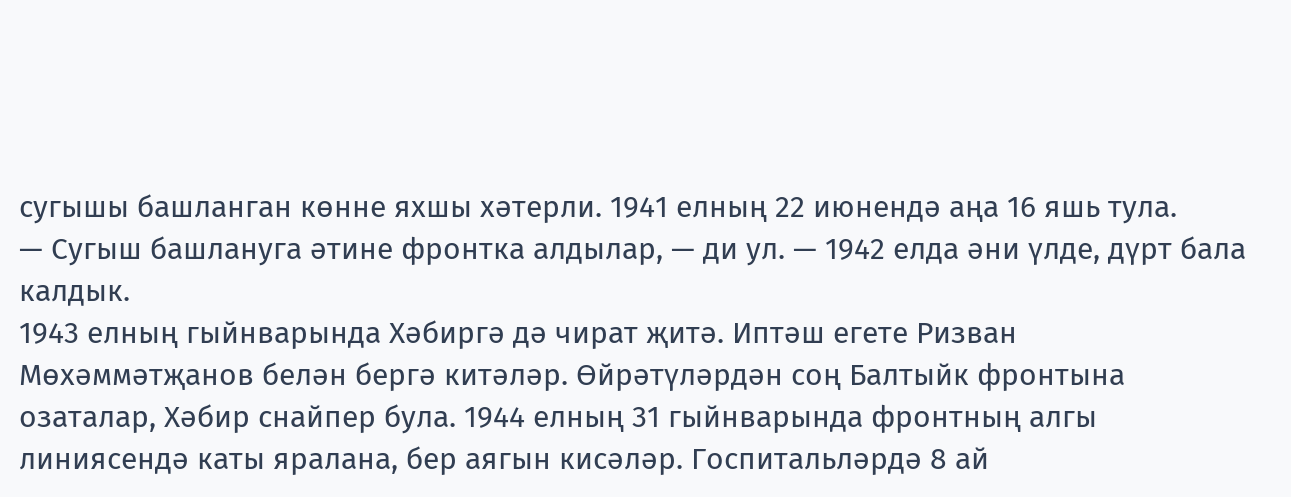сугышы башланган көнне яхшы хәтерли. 1941 елның 22 июнендә аңа 16 яшь тула.
— Сугыш башлануга әтине фронтка алдылар, — ди ул. — 1942 елда әни үлде, дүрт бала калдык.
1943 елның гыйнварында Хәбиргә дә чират җитә. Иптәш егете Ризван Мөхәммәтҗанов белән бергә китәләр. Өйрәтүләрдән соң Балтыйк фронтына озаталар, Хәбир снайпер була. 1944 елның 31 гыйнварында фронтның алгы линиясендә каты яралана, бер аягын кисәләр. Госпитальләрдә 8 ай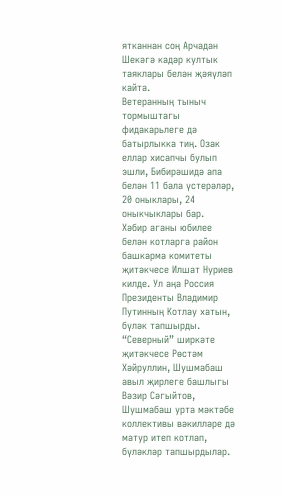ятканнан соң Арчадан Шекәгә кадәр култык таяклары белән җәяүләп кайта.
Ветеранның тыныч тормыштагы фидакарьлеге дә батырлыкка тиң. Озак еллар хисапчы булып эшли, Бибирәшидә апа белән 11 бала үстерәләр, 20 оныклары, 24 оныкчыклары бар.
Хәбир аганы юбилее белән котларга район башкарма комитеты җитәкчесе Илшат Нуриев килде. Ул аңа Россия Президенты Владимир Путинның Котлау хатын, бүләк тапшырды.
“Северный” ширкәте җитәкчесе Рөстәм Хәйруллин, Шушмабаш авыл җирлеге башлыгы Вәзир Сәгыйтов, Шушмабаш урта мәктәбе коллективы вәкилләре дә матур итеп котлап, бүләкләр тапшырдылар.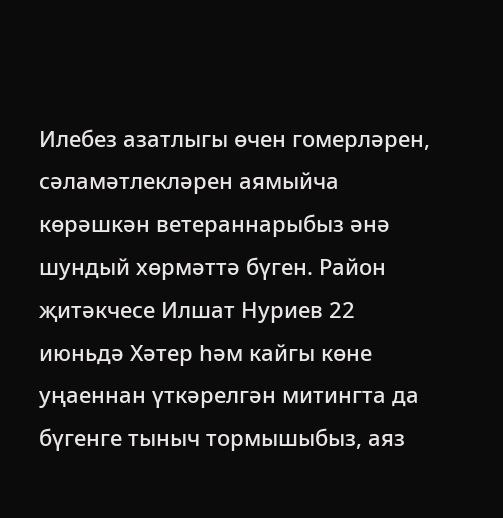Илебез азатлыгы өчен гомерләрен, сәламәтлекләрен аямыйча көрәшкән ветераннарыбыз әнә шундый хөрмәттә бүген. Район җитәкчесе Илшат Нуриев 22 июньдә Хәтер һәм кайгы көне уңаеннан үткәрелгән митингта да бүгенге тыныч тормышыбыз, аяз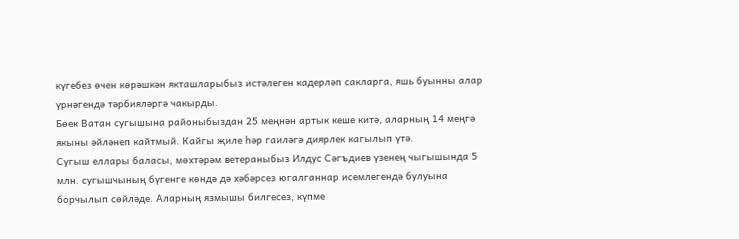күгебез өчен көрәшкән якташларыбыз истәлеген кадерләп сакларга, яшь буынны алар үрнәгендә тәрбияләргә чакырды.
Бөек Ватан сугышына районыбыздан 25 меңнән артык кеше китә, аларның 14 меңгә якыны әйләнеп кайтмый. Кайгы җиле һәр гаиләгә диярлек кагылып үтә.
Сугыш еллары баласы, мөхтәрәм ветераныбыз Илдус Сәгъдиев үзенең чыгышында 5 млн. сугышчының бүгенге көндә дә хәбәрсез югалганнар исемлегендә булуына борчылып сөйләде. Аларның язмышы билгесез, күпме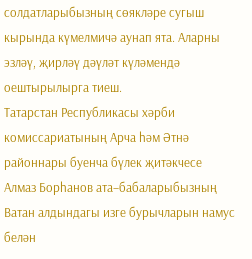солдатларыбызның сөякләре сугыш кырында күмелмичә аунап ята. Аларны эзләү, җирләү дәүләт күләмендә оештырылырга тиеш.
Татарстан Республикасы хәрби комиссариатының Арча һәм Әтнә районнары буенча бүлек җитәкчесе Алмаз Борһанов ата–бабаларыбызның Ватан алдындагы изге бурычларын намус белән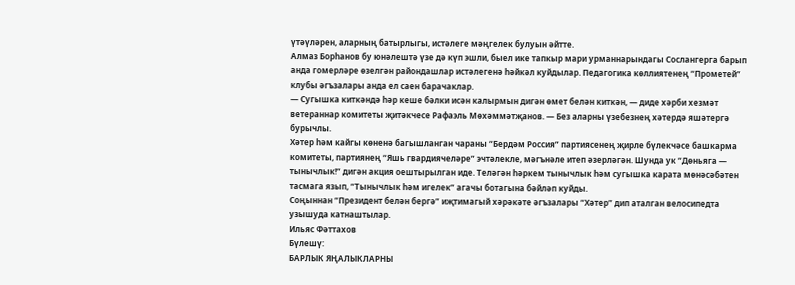үтәүләрен, аларның батырлыгы, истәлеге мәңгелек булуын әйтте.
Алмаз Борһанов бу юнәлештә үзе дә күп эшли, быел ике тапкыр мари урманнарындагы Сослангерга барып анда гомерләре өзелгән райондашлар истәлегенә һәйкәл куйдылар. Педагогика көллиятенең “Прометей” клубы әгъзалары анда ел саен барачаклар.
— Сугышка киткәндә һәр кеше бәлки исән калырмын дигән өмет белән киткән, — диде хәрби хезмәт ветераннар комитеты җитәкчесе Рафаэль Мөхәммәтҗанов. — Без аларны үзебезнең хәтердә яшәтергә бурычлы.
Хәтер һәм кайгы көненә багышланган чараны “Бердәм Россия” партиясенең җирле бүлекчәсе башкарма комитеты, партиянең “Яшь гвардиячеләре” эчтәлекле, мәгънәле итеп әзерләгән. Шунда ук “Дөньяга — тынычлык!” дигән акция оештырылган иде. Теләгән һәркем тынычлык һәм сугышка карата мөнәсәбәтен тасмага язып, “Тынычлык һәм игелек” агачы ботагына бәйләп куйды.
Соңыннан “Президент белән бергә” иҗтимагый хәрәкәте әгъзалары “Хәтер” дип аталган велосипедта узышуда катнаштылар.
Ильяс Фәттахов
Бүлешү:
БАРЛЫК ЯҢАЛЫКЛАРНЫ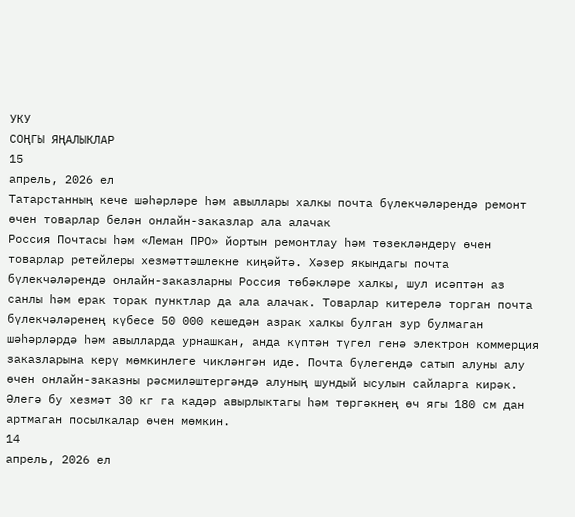УКУ
СОҢГЫ ЯҢАЛЫКЛАР
15
апрель, 2026 ел
Татарстанның кече шәһәрләре һәм авыллары халкы почта бүлекчәләрендә ремонт өчен товарлар белән онлайн-заказлар ала алачак
Россия Почтасы һәм «Леман ПРО» йортын ремонтлау һәм төзекләндерү өчен товарлар ретейлеры хезмәттәшлекне киңәйтә. Хәзер якындагы почта бүлекчәләрендә онлайн-заказларны Россия төбәкләре халкы, шул исәптән аз санлы һәм ерак торак пунктлар да ала алачак. Товарлар китерелә торган почта бүлекчәләренең күбесе 50 000 кешедән азрак халкы булган зур булмаган шәһәрләрдә һәм авылларда урнашкан, анда күптән түгел генә электрон коммерция заказларына керү мөмкинлеге чикләнгән иде. Почта бүлегендә сатып алуны алу өчен онлайн-заказны рәсмиләштергәндә алуның шундый ысулын сайларга кирәк. Әлегә бу хезмәт 30 кг га кадәр авырлыктагы һәм төргәкнең өч ягы 180 см дан артмаган посылкалар өчен мөмкин.
14
апрель, 2026 ел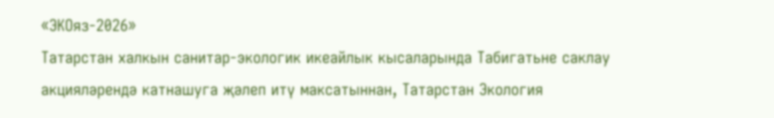«ЭКОяз-2026»
Татарстан халкын санитар-экологик икеайлык кысаларында Табигатьне саклау акцияләрендә катнашуга җәлеп итү максатыннан, Татарстан Экология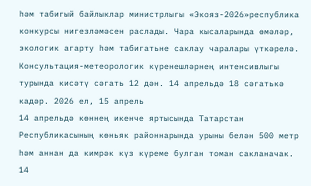һәм табигый байлыклар министрлыгы «Экояз-2026»республика конкурсы нигезләмәсен раслады. Чара кысаларында өмәләр, экологик агарту һәм табигатьне саклау чаралары үткәрелә.
Консультация-метеорологик күренешләрнең интенсивлыгы турында кисәтү сәгать 12 дән. 14 апрельдә 18 сәгатькә кадәр. 2026 ел, 15 апрель
14 апрельдә көннең икенче яртысында Татарстан Республикасының көньяк районнарында урыны белән 500 метр һәм аннан да кимрәк күз күреме булган томан сакланачак. 14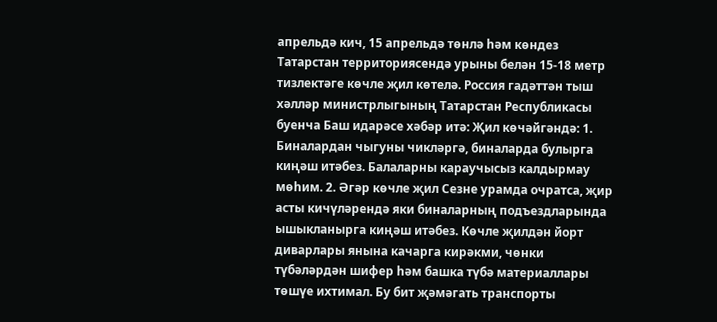апрельдә кич, 15 апрельдә төнлә һәм көндез Татарстан территориясендә урыны белән 15-18 метр тизлектәге көчле җил көтелә. Россия гадәттән тыш хәлләр министрлыгының Татарстан Республикасы буенча Баш идарәсе хәбәр итә: Җил көчәйгәндә: 1. Биналардан чыгуны чикләргә, биналарда булырга киңәш итәбез. Балаларны караучысыз калдырмау мөһим. 2. Әгәр көчле җил Сезне урамда очратса, җир асты кичүләрендә яки биналарның подъездларында ышыкланырга киңәш итәбез. Көчле җилдән йорт диварлары янына качарга кирәкми, чөнки түбәләрдән шифер һәм башка түбә материаллары төшүе ихтимал. Бу бит җәмәгать транспорты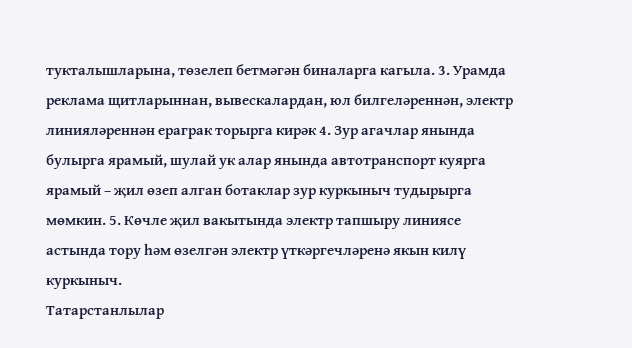тукталышларына, төзелеп бетмәгән биналарга кагыла. 3. Урамда реклама щитларыннан, вывескалардан, юл билгеләреннән, электр линияләреннән ераграк торырга кирәк 4. Зур агачлар янында булырга ярамый, шулай ук алар янында автотранспорт куярга ярамый – җил өзеп алган ботаклар зур куркыныч тудырырга мөмкин. 5. Көчле җил вакытында электр тапшыру линиясе астында тору һәм өзелгән электр үткәргечләренә якын килү куркыныч.
Татарстанлылар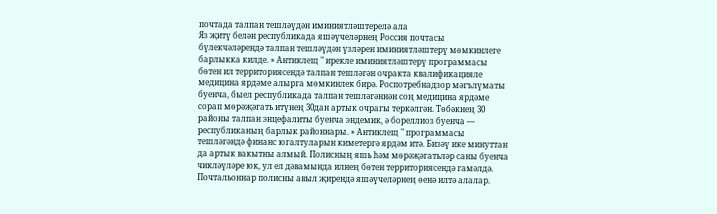почтада талпан тешләүдән иминиятләштерелә ала
Яз җитү белән республикада яшәүчеләрнең Россия почтасы бүлекчәләрендә талпан тешләүдән үзләрен иминиятләштерү мөмкинлеге барлыкка килде. » Антиклещ " ирекле иминиятләштерү программасы бөтен ил территориясендә талпан тешләгән очракта квалификацияле медицина ярдәме алырга мөмкинлек бирә. Роспотребнадзор мәгълүматы буенча, быел республикада талпан тешләгәннән соң медицина ярдәме сорап мөрәҗәгать итүнең 30дан артык очрагы теркәлгән. Төбәкнең 30 районы талпан энцефалиты буенча эндемик, ә бореллиоз буенча — республиканың барлык районнары. » Антиклещ " программасы тешләгәндә финанс югалтуларын киметергә ярдәм итә. Бизәү ике минуттан да артык вакытны алмый. Полисның яшь һәм мөрәҗәгатьләр саны буенча чикләүләре юк, ул ел дәвамында илнең бөтен территориясендә гамәлдә. Почтальоннар полисны авыл җирендә яшәүчеләрнең өенә илтә алалар.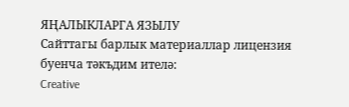ЯҢАЛЫКЛАРГА ЯЗЫЛУ
Сайттагы барлык материаллар лицензия буенча тәкъдим ителә:
Creative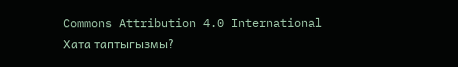Commons Attribution 4.0 International
Хата таптыгызмы?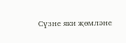Сүзне яки җөмләне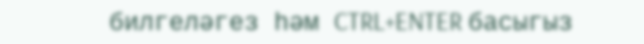билгеләгез һәм CTRL+ENTER басыгыз